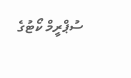ސުޕްރީމް ކޯޓުގެ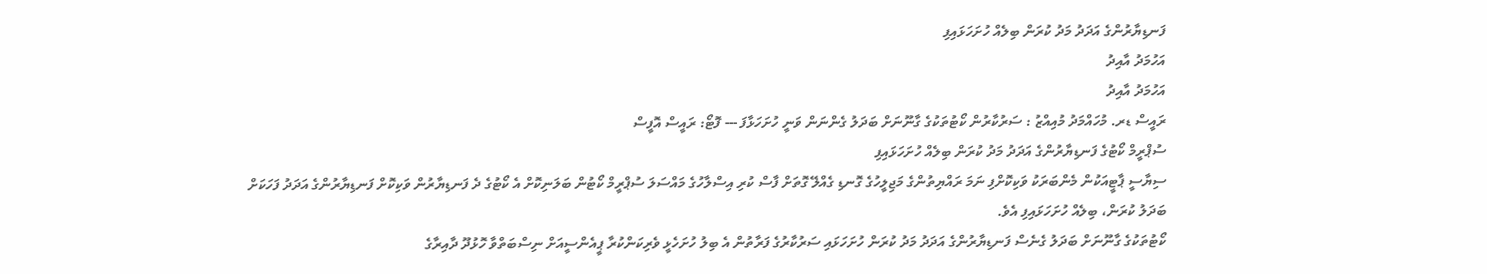ފަނޑިޔާރުންގެ އަދަދު މަދު ކުރަން ބިލެއް ހުށަހަޅައިފި
އަހުމަދު އާއިދު
އަހުމަދު އާއިދު
ރައީސް ޑރ. މުހައްމަދު މުއިއްޒު : ސަރުކާރުން ކޯޓުތަކުގެ ގާނޫނަށް ބަދަލު ގެންނަން ވަނީ ހުށަހަޅާފަ --- ފޮޓޯ: ރައީސް އޮފީސް
ސުޕްރީމް ކޯޓުގެ ފަނޑިޔާރުންގެ އަދަދު މަދު ކުރަން ބިލެއް ހުށަހަޅައިފި
ސިޔާސީ ޕާޓީއަކުން މެންބަރަކު ވަކިކޮށްފި ނަމަ ރައްޔިތުންގެ މަޖިލީހުގެ ގޮނޑި ގެއްލޭ ގޮތަށް ފާސް ކުރި އިސްލާހުގެ މައްސަލަ ސުޕްރީމް ކޯޓުން ބަލަނިކޮށް އެ ކޯޓުގެ ދެ ފަނޑިޔާރުން ވަކިކޮށް ފަނޑިޔާރުންގެ އަދަދު ފަހަކަށް ބަދަލު ކުރަން، ބިލެއް ހުށަހަޅައިފި އެވެ.
ކޯޓުތަކުގެ ގާނޫނަށް ބަދަލު ގެނެސް ފަނޑިޔާރުންގެ އަދަދު މަދު ކުރަން ހުށަހަޅައި ސަރުކާރުގެ ފަރާތުން އެ ބިލު ހުށަހެޅީ ވެރިކަންކުރާ ޕީއެންސީއަށް ނިސްބަތްވާ ހޮޅުދޫ ދާއިރާގެ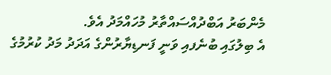މެންބަރު އަބްދުއްސައްތާރު މުހައްމަދު އެވެ.
އެ ބިލުގައި ބުނެފއި ވަނީ ފަނޑިޔާރުންގެ އަދަދު މަދު ކުރުމުގެ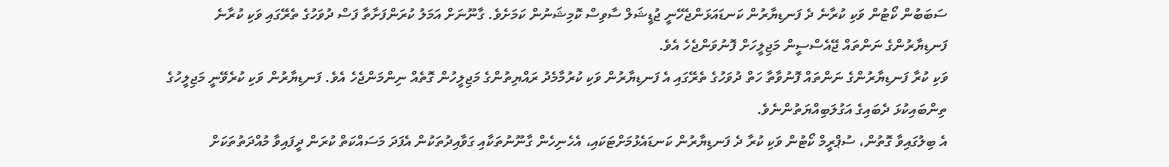ސަބަބުން ކޯޓުން ވަކި ކުރާނެ ދެ ފަނޑިޔާރުން ކަނޑައަޅަންޖެހޭނީ ޖުޑީޝަލް ސާވިސް ކޮމިޝަނުން ކަމަށެވެ. ގާނޫނަށް އަމަލު ކުރަންފަށާތާ ފަސް ދުވަހުގެ ތެރޭގައި ވަކި ކުރާނެ ފަނޑިޔާރުންގެ ނަންތައް ޖޭއެސްސީން މަޖިލީހަށް ފޮނުވަންޖެހެ އެވެ.
ވަކި ކުރާ ފަނޑިޔާރުންގެ ނަންތައް ފޮނުވާތާ ހަތް ދުވަހުގެ ތެރޭގައި އެ ފަނޑިޔާރުން ވަކި ކުރުމާމެދު ރައްޔިތުންގެ މަޖިލީހުން ގޮތެއް ނިންމަންޖެހެ އެވެ. ފަނޑިޔާރުން ވަކި ކުރެވޭނީ މަޖިލީހުގެ ތިންބައިކުޅަ ދެބައިގެ އަގުލަބިއްޔަތުންނެވެ.
އެ ބިލުގައިވާ ގޮތުން، ސުޕްރީމް ކޯޓުން ވަކި ކުރާ ދެ ފަނޑިޔާރުން ކަނޑައެޅުމަށްޓަކައި، އެހެނިހެން ގާނޫނުތަކާއި ގަވާއިދުތަކުން އެފަދަ މަސައްކަތް ކުރަން ދީފައިވާ މުއްދަތުތަކަށް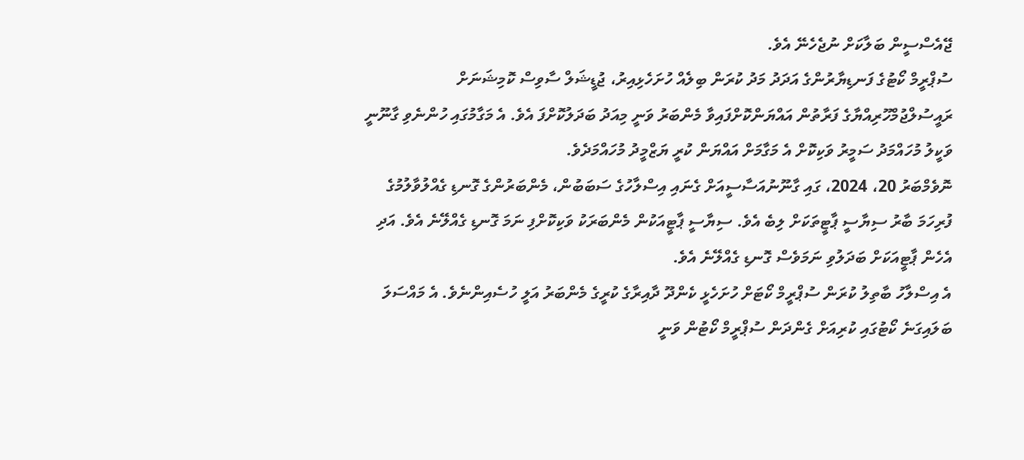ޖޭއެސްސީން ބަލާކަށް ނުޖެހެނޭ އެވެ.
ސުޕްރީމް ކޯޓުގެ ފަނޑިޔާރުންގެ އަދަދު މަދު ކުރަން ބިލެއް ހުށަހެޅިއިރު، ޖުޑީޝަލް ސާވިސް ކޮމިޝަނަށް ރައީސުލްޖުމްހޫރިއްޔާގެ ފަރާތުން އައްޔަންކޮށްފައިވާ މެންބަރު ވަނީ މިއަދު ބަދަލުކޮށްފަ އެވެ. އެ މަގާމުގައި ހުންނެވި ގާނޫނީ ވަކީލު މުހައްމަދު ސަމީރު ވަކިކޮށް އެ މަގާމަށް އައްޔަން ކުރީ ޔަޒްމީދު މުހައްމަދެވެ.
ނޮވެމްބަރު 20، 2024، ގައި ގާނޫނުއަސާސީއަށް ގެނައި އިސްލާހުގެ ސަބަބުން، މެންބަރުންގެ ގޮނޑި ގެއްލުވާލުމުގެ ފުރިހަމަ ބާރު ސިޔާސީ ޕާޓީތަކަށް ލިބެ އެވެ. ސިޔާސީ ޕާޓީއަކުން މެންބަރަކު ވަކިކޮށްފި ނަމަ ގޮނޑި ގެއްލޭނެ އެވެ. އަދި އެހެން ޕާޓީއަކަށް ބަދަލުވި ނަމަވެސް ގޮނޑި ގެއްލޭނެ އެވެ.
އެ އިސްލާހު ބާތިލު ކުރަން ސުޕްރީމް ކޯޓަށް ހުށަހެޅީ ކެންދޫ ދާއިރާގެ ކުރީގެ މެންބަރު އަލީ ހުސެއިންނެވެ. އެ މައްސަލަ ބަލައިގަނެ ކޯޓުގައި ކުރިއަށް ގެންދަން ސުޕްރީމް ކޯޓުން ވަނީ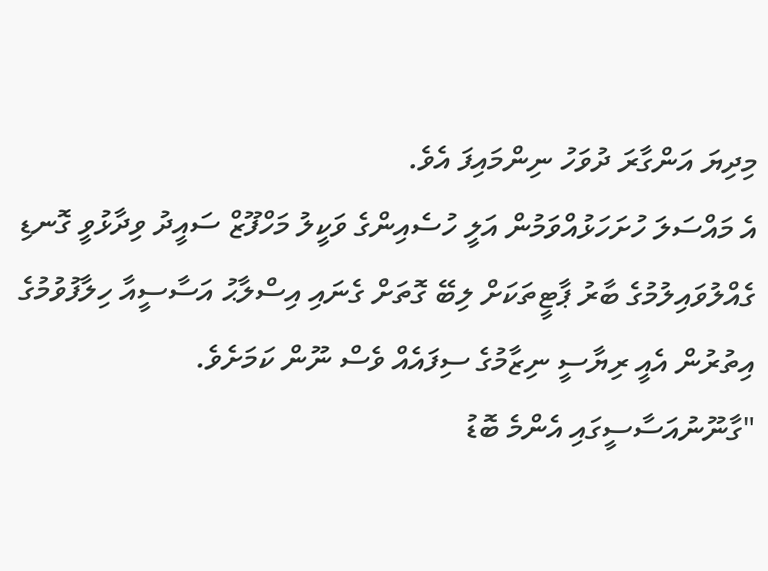މިދިޔަ އަންގާރަ ދުވަހު ނިންމައިފަ އެވެ.
އެ މައްސަލަ ހުށަހަޅުއްވަމުން އަލީ ހުސެއިންގެ ވަކީލު މަހްފޫޒް ސައީދު ވިދާޅުވީ ގޮނޑި ގެއްލުވައިލުމުގެ ބާރު ޕާޓީތަކަށް ލިބޭ ގޮތަށް ގެނައި އިސްލާޙު އަސާސީއާ ހިލާފުވުމުގެ އިތުރުން އެއީ ރިޔާސީ ނިޒާމުގެ ސިފައެއް ވެސް ނޫން ކަމަށެވެ.
"ގާނޫނުއަސާސީގައި އެންމެ ބޮޑު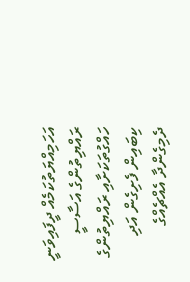އަހަމިއްޔަތުކަމެއް ދީފައިވަނީ ރައްޔިތުންގެ އަސާސީ ހައްގުތަކަށާއި ރައްޔިތުންގެ ކިބައިން ފެށިގެން އަދި ދެމިގެންދާ އެއްޗެއްގެ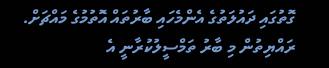ގޮތުގައި ދައުލަތުގެ އެންމެހައި ބާރުތައް އޮތުމުގެ މައްޗަށް. ރައްޔިތުން މި ބާރު ތަމްސީލުކުރާނީ އެ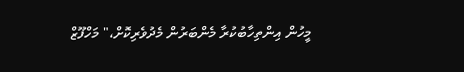މީހުން އިންތިހާބުކުރާ މެންބަރުން މެދުވެރިކޮށް،" މަހްފޫޒް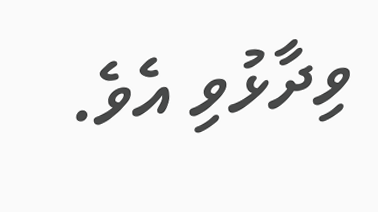ވިދާޅުވި އެވެ.